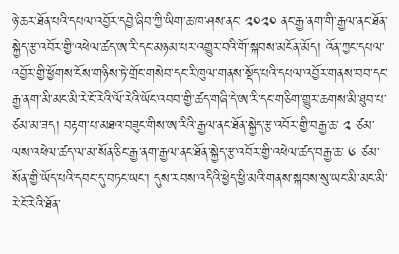ཉེ་ཆར་ཐོན་པའི་དཔལ་འབྱོར་དབྱེ་ཞིབ་ཀྱི་ཡིག་ཆ་ཁ་ཤས་ནང་ ༢༠༢༠ ནང་རྒྱ་ནག་གི་རྒྱལ་ནང་ཐོན་སྐྱེད་རྩ་འབོར་གྱི་འཕེལ་ཚད་ཨ་རི་དང་མཉམ་པར་འགྱུར་བའི་གོ་སྐབས་མངོན་མོད། འོན་ཀྱང་དཔལ་འབྱོར་གྱི་ཕྱོགས་ངོས་གཉིས་ཏེ་གྲོང་གསེབ་དང་རི་ཁུལ་གནས་སྡོད་པའི་དཔལ་འབྱོར་གནས་བབ་དང་རྒྱ་ནག་མི་མང་མི་རེ་ངོ་རེའི་ལོ་རེའི་ཡོང་འབབ་གྱི་ཚད་གཞི་དེ་ཨ་རི་དང་གཅིག་གྱུར་ཆགས་མི་ཐུབ་པ་ཙམ་མ་ཟད། བརྟག་པ་མཐའ་བཟུང་གིས་ཨ་རིའི་རྒྱལ་ནང་ཐོན་སྐྱེད་རྩ་འབོར་གྱི་བརྒྱ་ཆ་ ༢ ཙམ་ལས་འཕེལ་ཚད་ལ་མ་སོན་ཅིང་རྒྱ་ནག་རྒྱལ་ནང་ཐོན་སྐྱེད་རྩ་འབོར་གྱི་འཕེལ་ཚད་བརྒྱ་ཆ་ ༦ ཙམ་སོན་གྱི་ཡོད་པའི་དབང་དུ་བཏང་ཡང་། དུས་རབས་འདིའི་ཕྱེད་ཕྱི་མའི་གནས་སྐབས་སུ་ཡང་མི་མང་མི་རེ་ངོ་རེའི་ཐོན་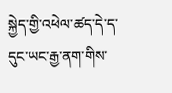སྐྱེད་གྱི་འཕེལ་ཚད་དེ་ད་དུང་ཡང་རྒྱ་ནག་གིས་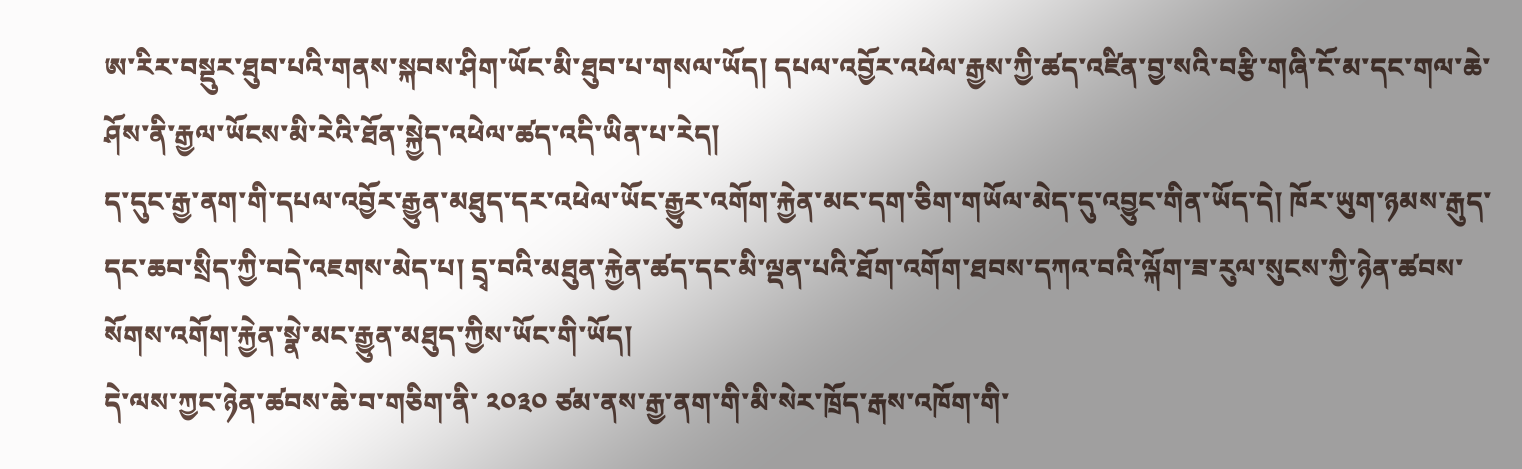ཨ་རིར་བསྡུར་ཐུབ་པའི་གནས་སྐབས་ཤིག་ཡོང་མི་ཐུབ་པ་གསལ་ཡོད། དཔལ་འབྱོར་འཕེལ་རྒྱས་ཀྱི་ཚད་འཛིན་བྱ་སའི་བརྩི་གཞི་ངོ་མ་དང་གལ་ཆེ་ཤོས་ནི་རྒྱལ་ཡོངས་མི་རེའི་ཐོན་སྐྱེད་འཕེལ་ཚད་འདི་ཡིན་པ་རེད།
ད་དུང་རྒྱ་ནག་གི་དཔལ་འབྱོར་རྒྱུན་མཐུད་དར་འཕེལ་ཡོང་རྒྱུར་འགོག་རྐྱེན་མང་དག་ཅིག་གཡོལ་མེད་དུ་འབྱུང་གིན་ཡོད་དེ། ཁོར་ཡུག་ཉམས་རྒུད་དང་ཆབ་སྲིད་ཀྱི་བདེ་འཇགས་མེད་པ། དྲྭ་བའི་མཐུན་རྐྱེན་ཚད་དང་མི་ལྡན་པའི་ཐོག་འགོག་ཐབས་དཀའ་བའི་ལྐོག་ཟ་རུལ་སུངས་ཀྱི་ཉེན་ཚབས་སོགས་འགོག་རྐྱེན་སྣེ་མང་རྒྱུན་མཐུད་ཀྱིས་ཡོང་གི་ཡོད།
དེ་ལས་ཀྱང་ཉེན་ཚབས་ཆེ་བ་གཅིག་ནི་ ༢༠༣༠ ཙམ་ནས་རྒྱ་ནག་གི་མི་སེར་ཁྲོད་རྒས་འཁོག་གི་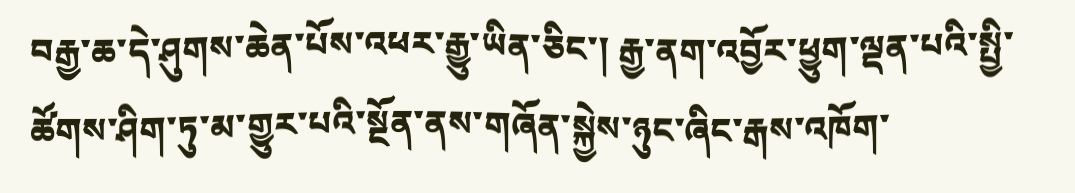བརྒྱ་ཆ་དེ་ཤུགས་ཆེན་པོས་འཕར་རྒྱུ་ཡིན་ཅིང་། རྒྱ་ནག་འབྱོར་ཕྱུག་ལྡན་པའི་སྤྱི་ཚོགས་ཤིག་ཏུ་མ་གྱུར་པའི་སྔོན་ནས་གཞོན་སྐྱེས་ཉུང་ཞིང་རྒས་འཁོག་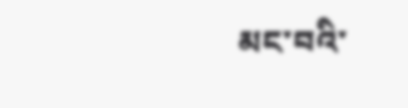མང་བའི་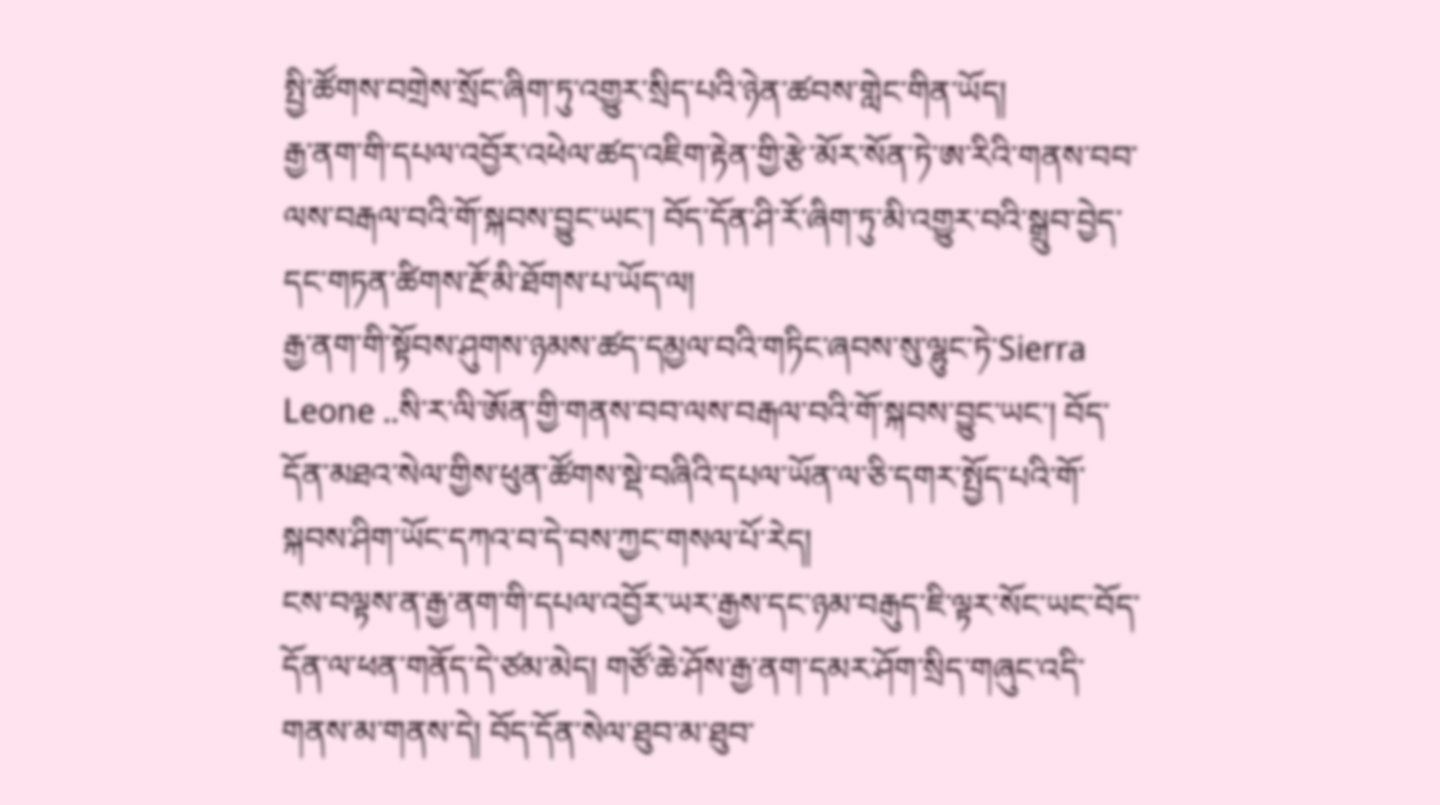སྤྱི་ཚོགས་བགྲེས་སྲོང་ཞིག་ཏུ་འགྱུར་སྲིད་པའི་ཉེན་ཚབས་གླེང་གིན་ཡོད།
རྒྱ་ནག་གི་དཔལ་འབྱོར་འཕེལ་ཚད་འཇིག་རྟེན་གྱི་རྩེ་མོར་སོན་ཏེ་ཨ་རིའི་གནས་བབ་ལས་བརྒལ་བའི་གོ་སྐབས་བྱུང་ཡང་། བོད་དོན་ཤི་རོ་ཞིག་ཏུ་མི་འགྱུར་བའི་སྒྲུབ་བྱེད་དང་གཏན་ཚིགས་རྔོ་མི་ཐོགས་པ་ཡོད་ལ།
རྒྱ་ནག་གི་སྟོབས་ཤུགས་ཉམས་ཚད་དམྱལ་བའི་གཏིང་ཞབས་སུ་ལྷུང་ཏེ་Sierra Leone ..སི་ར་ལི་ཨོན་གྱི་གནས་བབ་ལས་བརྒལ་བའི་གོ་སྐབས་བྱུང་ཡང་། བོད་དོན་མཐའ་སེལ་གྱིས་ཕུན་ཚོགས་སྡེ་བཞིའི་དཔལ་ཡོན་ལ་ཅི་དགར་སྤྱོད་པའི་གོ་སྐབས་ཤིག་ཡོང་དཀའ་བ་དེ་བས་ཀྱང་གསལ་པོ་རེད།
ངས་བལྟས་ན་རྒྱ་ནག་གི་དཔལ་འབྱོར་ཡར་རྒྱས་དང་ཉམ་བརྒུད་ཇི་ལྟར་སོང་ཡང་བོད་དོན་ལ་ཕན་གནོད་དེ་ཙམ་མེད། གཙོ་ཆེ་ཤོས་རྒྱ་ནག་དམར་ཤོག་སྲིད་གཞུང་འདི་གནས་མ་གནས་དེ། བོད་དོན་སེལ་ཐུབ་མ་ཐུབ་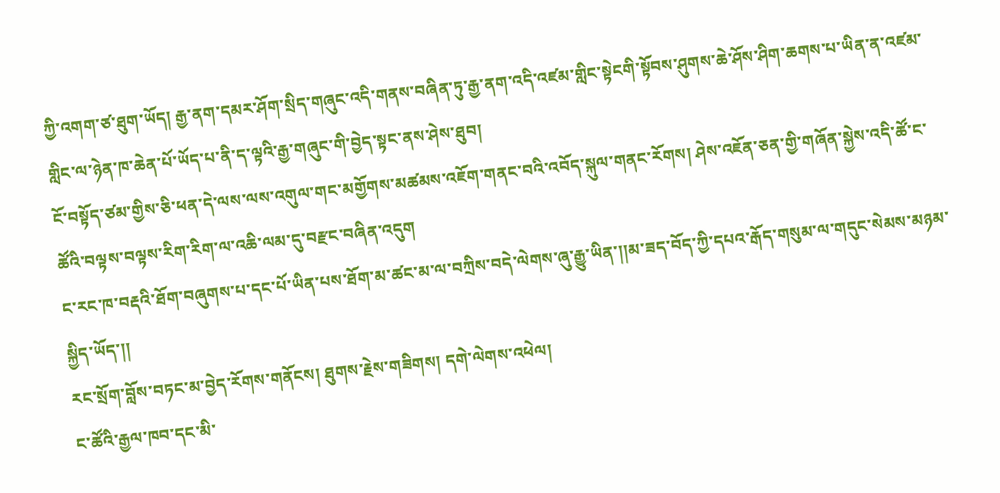ཀྱི་འགག་ཙ་ཐུག་ཡོད། རྒྱ་ནག་དམར་ཤོག་སྲིད་གཞུང་འདི་གནས་བཞིན་ཏུ་རྒྱ་ནག་འདི་འཛམ་གླིང་སྟེངགི་སྟོབས་ཤུགས་ཆེ་ཤོས་ཤིག་ཆགས་པ་ཡིན་ན་འཛམ་གླིང་ལ་ཉེན་ཁ་ཆེན་པོ་ཡོད་པ་ནི་ད་ལྟའི་རྒྱ་གཞུང་གི་བྱེད་སྟང་ནས་ཤེས་ཐུབ།
ངོ་བསྟོད་ཙམ་གྱིས་ཅི་ཕན་དེ་ལས་ལས་འགུལ་གང་མགྱོགས་མཚམས་འཇོག་གནང་བའི་འབོད་སྐུལ་གནང་རོགས། ཤེས་འཇོན་ཅན་གྱི་གཞོན་སྐྱེས་འདི་ཚོ་ང་ཚོའི་བལྟས་བལྟས་རིག་རིག་ལ་འཆི་ལམ་དུ་བརྫང་བཞིན་འདུག
ང་རང་ཁ་བརྡའི་ཐོག་བཞུགས་པ་དང་པོ་ཡིན་པས་ཐོག་མ་ཚང་མ་ལ་བཀྲིས་བདེ་ལེགས་ཞུ་རྒྱུ་ཡིན་།།མ་ཟད་བོད་ཀྱི་དཔའ་རྒོད་གསུམ་ལ་གདུང་སེམས་མཉམ་སྐྱིད་ཡོད་།།
རང་སྲོག་བློས་བཏང་མ་བྱེད་རོགས་གནོངས། ཐུགས་རྗེས་གཟིགས། དགེ་ལེགས་འཕེལ།
ང་ཚོའི་རྒྱལ་ཁབ་དང་མི་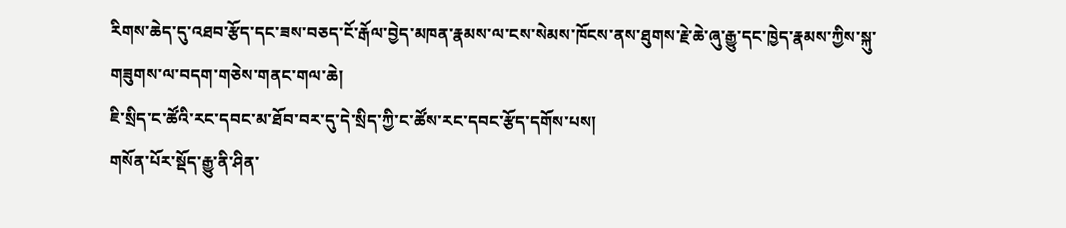རིགས་ཆེད་དུ་འཐབ་རྩོད་དང་ཟས་བཅད་ངོ་རྒོལ་བྱེད་མཁན་རྣམས་ལ་ངས་སེམས་ཁོངས་ནས་ཐུགས་རྗེ་ཆེ་ཞུ་རྒྱུ་དང་ཁྱེད་རྣམས་ཀྱིས་སྐུ་གཟུགས་ལ་བདག་གཅེས་གནང་གལ་ཆེ།
ཇི་སྲིད་ང་ཚོའི་རང་དབང་མ་ཐོབ་བར་དུ་དེ་སྲིད་ཀྱི་ང་ཚོས་རང་དབང་རྩོད་དགོས་པས།
གསོན་པོར་སྡོད་རྒྱུ་ནི་ཤིན་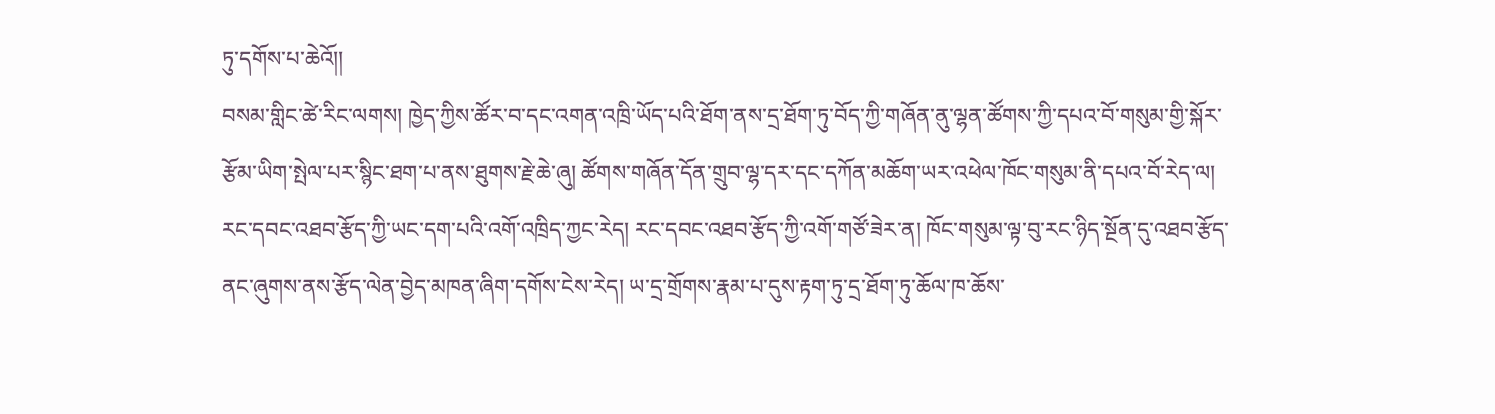ཏུ་དགོས་པ་ཆེའོ།།
བསམ་གླིང་ཚེ་རིང་ལགས། ཁྱེད་ཀྱིས་ཚོར་བ་དང་འགན་འཁྲི་ཡོད་པའི་ཐོག་ནས་དྲ་ཐོག་ཏུ་བོད་ཀྱི་གཞོན་ནུ་ལྷན་ཚོགས་ཀྱི་དཔའ་བོ་གསུམ་གྱི་སྐོར་རྩོམ་ཡིག་སྤེལ་པར་སྙིང་ཐག་པ་ནས་ཐུགས་རྗེ་ཆེ་ཞུ། ཚོགས་གཞོན་དོན་གྲུབ་ལྷ་དར་དང་དཀོན་མཆོག་ཡར་འཕེལ་ཁོང་གསུམ་ནི་དཔའ་བོ་རེད་ལ། རང་དབང་འཐབ་རྩོད་ཀྱི་ཡང་དག་པའི་འགོ་འཁྲིད་ཀྱང་རེད། རང་དབང་འཐབ་རྩོད་ཀྱི་འགོ་གཙོ་ཟེར་ན། ཁོང་གསུམ་ལྟ་བུ་རང་ཉིད་སྔོན་དུ་འཐབ་རྩོད་ནང་ཞུགས་ནས་རྩོད་ལེན་བྱེད་མཁན་ཞིག་དགོས་ངེས་རེད། ཡ་དྲ་གྲོགས་རྣམ་པ་དུས་རྟག་ཏུ་དྲ་ཐོག་ཏུ་ཆོལ་ཁ་ཆོས་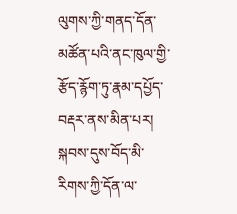ལུགས་ཀྱི་གནད་དོན་མཚོན་པའི་ནང་ཁུལ་གྱི་རྩོད་རྙོག་ཏུ་རྣམ་དཔྱོད་བརྡར་ནས་མིན་པར། སྐབས་དུས་བོད་མི་རིགས་ཀྱི་དོན་ལ་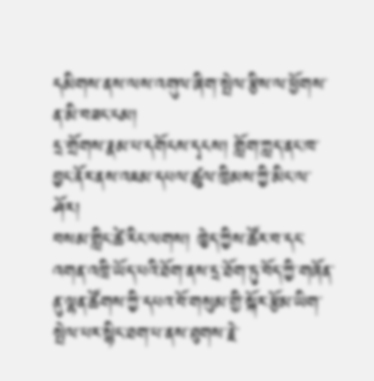དམིགས་ནས་ལས་འགུལ་ཞིག་སྤེལ་རྩིས་ལ་ཕྱོགས་ན་མི་བཟང་ངམ།
དྲ་གྲོགས་རྣམ་པ་དགོངས་དྭངས། གློག་ཀླད་ནང་ཁ་བྱང་ནོར་ནས་འཇམ་དཔལ་ཚུལ་ཁྲིམས་ཀྱི་མིང་ལ་ཤོར།
བསམ་གླིང་ཚེ་རིང་ལགས། ཁྱེད་ཀྱིས་ཚོར་བ་དང་འགན་འཁྲི་ཡོད་པའི་ཐོག་ནས་དྲ་ཐོག་ཏུ་བོད་ཀྱི་གཞོན་ནུ་ལྷན་ཚོགས་ཀྱི་དཔའ་བོ་གསུམ་གྱི་སྐོར་རྩོམ་ཡིག་སྤེལ་པར་སྙིང་ཐག་པ་ནས་ཐུགས་རྗེ་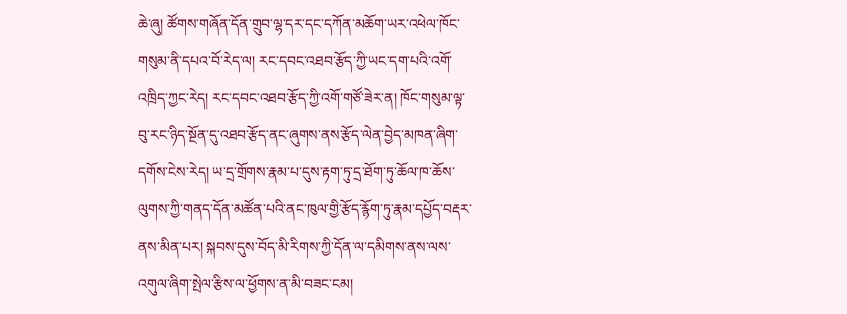ཆེ་ཞུ། ཚོགས་གཞོན་དོན་གྲུབ་ལྷ་དར་དང་དཀོན་མཆོག་ཡར་འཕེལ་ཁོང་གསུམ་ནི་དཔའ་བོ་རེད་ལ། རང་དབང་འཐབ་རྩོད་ཀྱི་ཡང་དག་པའི་འགོ་འཁྲིད་ཀྱང་རེད། རང་དབང་འཐབ་རྩོད་ཀྱི་འགོ་གཙོ་ཟེར་ན། ཁོང་གསུམ་ལྟ་བུ་རང་ཉིད་སྔོན་དུ་འཐབ་རྩོད་ནང་ཞུགས་ནས་རྩོད་ལེན་བྱེད་མཁན་ཞིག་དགོས་ངེས་རེད། ཡ་དྲ་གྲོགས་རྣམ་པ་དུས་རྟག་ཏུ་དྲ་ཐོག་ཏུ་ཆོལ་ཁ་ཆོས་ལུགས་ཀྱི་གནད་དོན་མཚོན་པའི་ནང་ཁུལ་གྱི་རྩོད་རྙོག་ཏུ་རྣམ་དཔྱོད་བརྡར་ནས་མིན་པར། སྐབས་དུས་བོད་མི་རིགས་ཀྱི་དོན་ལ་དམིགས་ནས་ལས་འགུལ་ཞིག་སྤེལ་རྩིས་ལ་ཕྱོགས་ན་མི་བཟང་ངམ།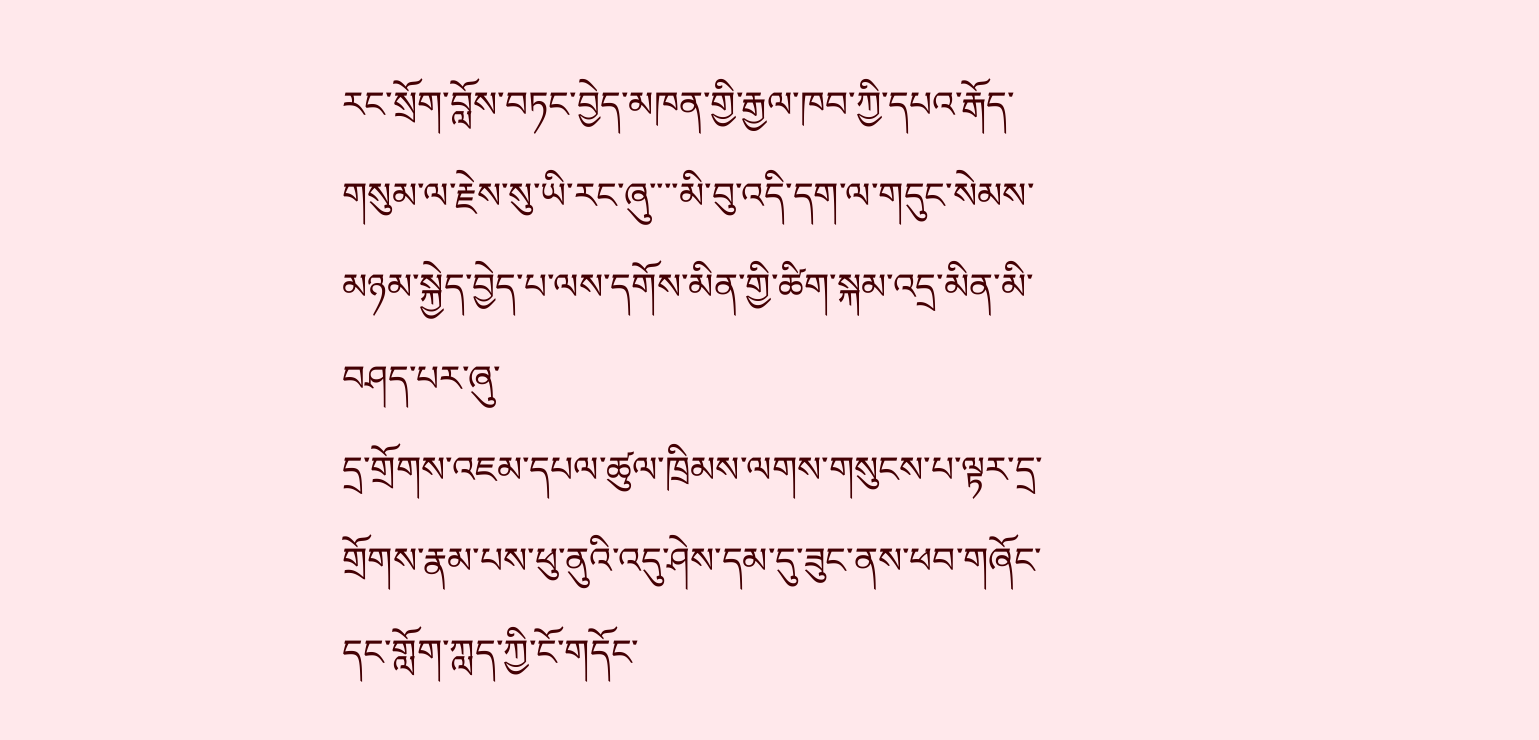རང་སྲོག་བློས་བཏང་བྱེད་མཁན་གྱི་རྒྱལ་ཁབ་ཀྱི་དཔའ་རྒོད་གསུམ་ལ་རྗེས་སུ་ཡི་རང་ཞུ་་་་མི་བུ་འདི་དག་ལ་གདུང་སེམས་མཉམ་སྐྱེད་བྱེད་པ་ལས་དགོས་མིན་གྱི་ཚིག་སྐམ་འདྲ་མིན་མི་བཤད་པར་ཞུ་
དྲ་གྲོགས་འཇམ་དཔལ་ཚུལ་ཁྲིམས་ལགས་གསུངས་པ་ལྟར་དྲ་གྲོགས་རྣམ་པས་ཕུ་ནུའི་འདུ་ཤེས་དམ་དུ་ཟུང་ནས་ཕབ་གཞོང་དང་གློག་ཀླད་ཀྱི་ངོ་གདོང་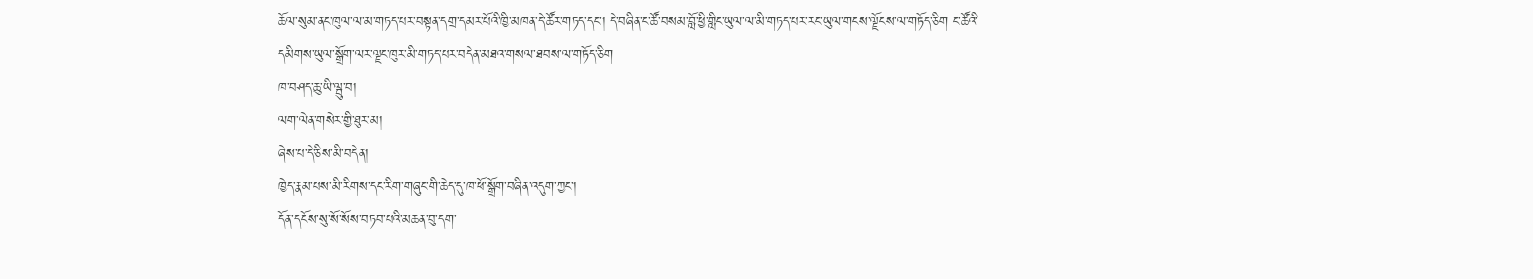ཆོལ་སུམ་ནང་ཁུལ་ལ་མ་གཏད་པར་བསྟན་དགྲ་དམར་པོའི་ཁྱི་མཁན་དེ་ཚོར་གཏད་དང་། དེ་བཞིན་ང་ཚོ་བསམ་བློ་ཕྱི་གླིང་ཡུལ་ལ་མི་གཏད་པར་རང་ཡུལ་གངས་ལྗོངས་ལ་གཏོད་ཅིག ང་ཚོའི་དམིགས་ཡུལ་སྒྲོག་ལར་ལྗང་ཁུར་མི་གཏད་པར་བདེན་མཐའ་གསལ་ཐབས་ལ་གཏོད་ཅིག
ཁ་བཤད་ཆུ་ཡི་ལྦུ་བ།
ལག་ལེན་གསེར་གྱི་ཐུར་མ།
ཞེས་པ་དེ་ཅིས་མི་བདེན།
ཁྱེད་རྣམ་པས་མི་རིགས་དང་རིག་གཞུང་གི་ཆེད་དུ་ཁ་ཕོ་སྒྲོག་བཞིན་འདུག་ཀྱང་།
དོན་དངོས་སུ་སོ་སོས་བཏབ་པའི་མཆན་བུ་དག་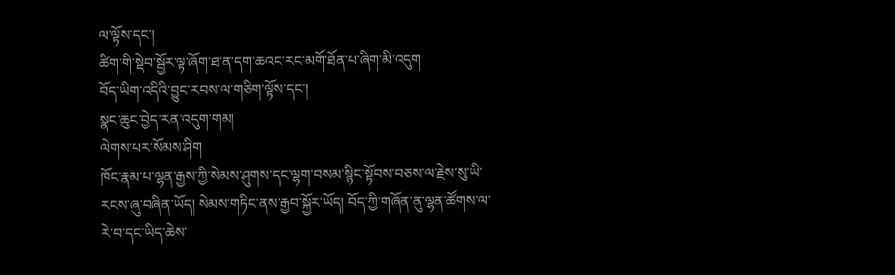ལ་ལྟོས་དང་།
ཚིག་གི་སྡེབ་སྦྱོར་ལྟ་ཞོག་ཐ་ན་དག་ཆའང་རང་མགོ་ཐོན་པ་ཞིག་མི་འདུག
བོད་ཡིག་འདིའི་བྱུང་རབས་ལ་གཅིག་ལྟོས་དང་།
སྣང་ཆུང་བྱེད་རན་འདུག་གམ།
ལེགས་པར་སོམས་ཤིག
ཁོང་རྣམ་པ་ལྷན་རྒྱས་ཀྱི་སེམས་ཤུགས་དང་ལྷག་བསམ་སྙིང་སྟོབས་བཅས་ལ་རྗེས་སུ་ཡི་རངས་ཞུ་བཞིན་ཡོད། སེམས་གཏིང་ནས་རྒྱབ་སྐྱོར་ཡོད། བོད་ཀྱི་གཞོན་ནུ་ལྷན་ཚོགས་ལ་རེ་བ་དང་ཡིད་ཆེས་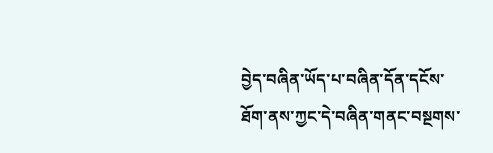བྱེད་བཞིན་ཡོད་པ་བཞིན་དོན་དངོས་ཐོག་ནས་ཀྱང་དེ་བཞིན་གནང་བསྔགས་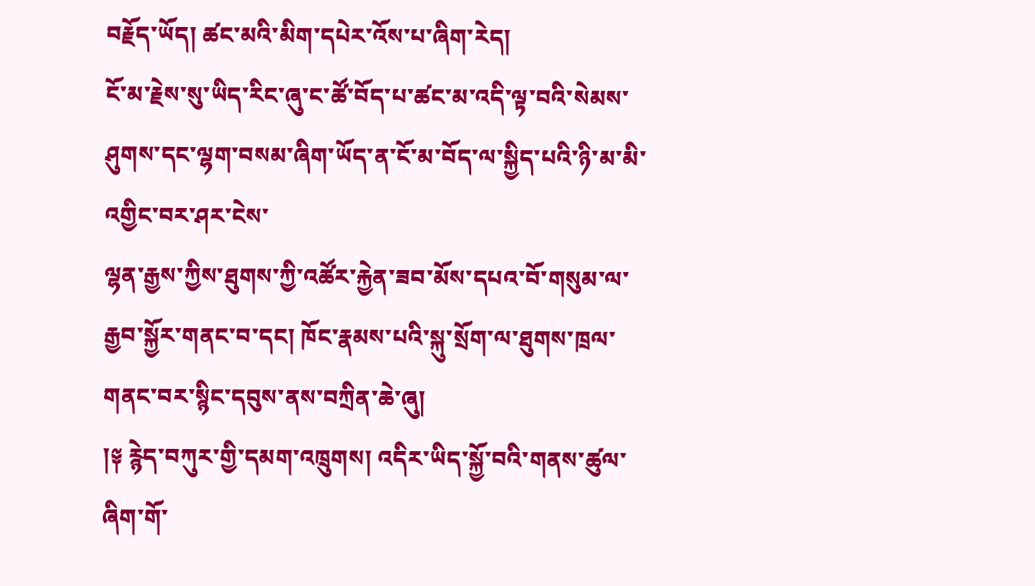བརྗོད་ཡོད། ཚང་མའི་མིག་དཔེར་འོས་པ་ཞིག་རེད།
ངོ་མ་རྗེས་སུ་ཡིད་རིང་ཞུ་ང་ཚོ་བོད་པ་ཚང་མ་འདི་ལྟ་བའི་སེམས་ཤུགས་དང་ལྷག་བསམ་ཞིག་ཡོད་ན་ངོ་མ་བོད་ལ་སྐྱིད་པའི་ཉི་མ་མི་འགྱིང་བར་ཤར་ངེས་
ལྷན་རྒྱས་ཀྱིས་ཐུགས་ཀྱི་འཚོར་རྐྱེན་ཟབ་མོས་དཔའ་བོ་གསུམ་ལ་རྒྱབ་སྐྱོར་གནང་བ་དང། ཁོང་རྣམས་པའི་སྐུ་སྲོག་ལ་ཐུགས་ཁྲལ་གནང་བར་སྙིང་དབུས་ནས་བཀྲིན་ཆེ་ཞུ།
།༈ རྙེད་བཀུར་གྱི་དམག་འཁྲུགས། འདིར་ཡིད་སྐྱོ་བའི་གནས་ཚུལ་ཞིག་གོ་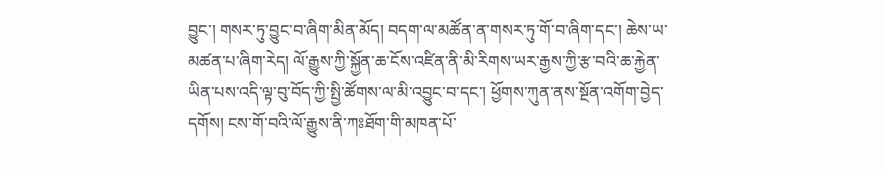བྱུང་། གསར་ཏུ་བྱུང་བ་ཞིག་མིན་མོད། བདག་ལ་མཚོན་ན་གསར་ཏུ་གོ་བ་ཞིག་དང་། ཆེས་ཡ་མཚན་པ་ཞིག་རེད། ལོ་རྒྱུས་ཀྱི་སྐྱོན་ཆ་ངོས་འཛིན་ནི་མི་རིགས་ཡར་རྒྱས་ཀྱི་རྩ་བའི་ཆ་རྐྱེན་ཡིན་པས་འདི་ལྟ་བུ་བོད་ཀྱི་སྤྱི་ཚོགས་ལ་མི་འབྱུང་བ་དང་། ཕྱོགས་ཀུན་ནས་སྔོན་འགོག་བྱེད་དགོས། ངས་གོ་བའི་ལོ་རྒྱུས་ནི་ཀཿཐོག་གི་མཁན་པོ་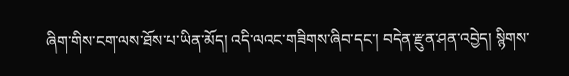ཞིག་གིས་ངག་ལས་ཐོས་པ་ཡིན་མོད། འདི་ལའང་གཟིགས་ཞིབ་དང་། བདེན་རྫུན་ཤན་འབྱེད། སྙིགས་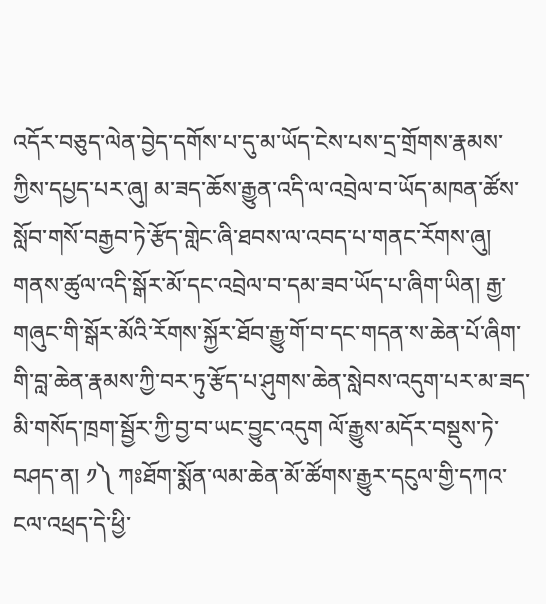འདོར་བཅུད་ལེན་བྱེད་དགོས་པ་དུ་མ་ཡོད་ངེས་པས་དྲ་གྲོགས་རྣམས་ཀྱིས་དཔྱད་པར་ཞུ། མ་ཟད་ཆོས་རྒྱུན་འདི་ལ་འབྲེལ་བ་ཡོད་མཁན་ཚོས་སློབ་གསོ་བརྒྱབ་ཏེ་རྩོད་གླེང་ཞི་ཐབས་ལ་འབད་པ་གནང་རོགས་ཞུ། གནས་ཚུལ་འདི་སྒོར་མོ་དང་འབྲེལ་བ་དམ་ཟབ་ཡོད་པ་ཞིག་ཡིན། རྒྱ་གཞུང་གི་སྒོར་མོའི་རོགས་སྐྱོར་ཐོབ་རྒྱུ་གོ་བ་དང་གདན་ས་ཆེན་པོ་ཞིག་གི་བླ་ཆེན་རྣམས་ཀྱི་བར་ཏུ་རྩོད་པ་ཤུགས་ཆེན་སླེབས་འདུག་པར་མ་ཟད་མི་གསོད་ཁྲག་སྦྱོར་ཀྱི་བྱ་བ་ཡང་བྱུང་འདུག ལོ་རྒྱུས་མདོར་བསྡུས་ཏེ་བཤད་ན། ༡༽ ཀཿཐོག་སྨོན་ལམ་ཆེན་མོ་ཚོགས་རྒྱུར་དངུལ་གྱི་དཀའ་ངལ་འཕྲད་དེ་ཕྱི་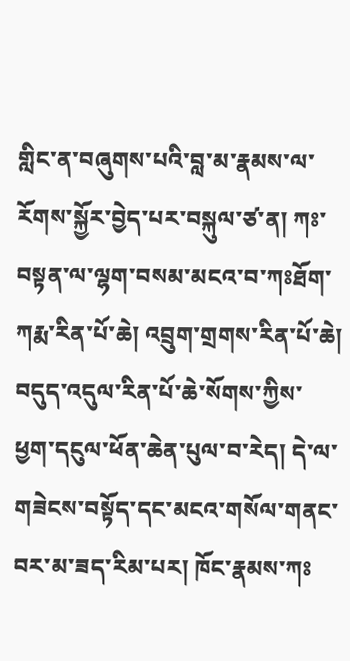གླིང་ན་བཞུགས་པའི་བླ་མ་རྣམས་ལ་རོགས་སྐྱོར་བྱེད་པར་བསྐུལ་ཙ་ན། ཀཿ་བསྟན་ལ་ལྷག་བསམ་མངའ་བ་ཀཿཐོག་ཀརྨ་རིན་པོ་ཆེ། འབྲུག་གྲགས་རིན་པོ་ཆེ། བདུད་འདུལ་རིན་པོ་ཆེ་སོགས་ཀྱིས་ཕྱག་དངུལ་ཕོན་ཆེན་པུལ་བ་རེད། དེ་ལ་གཟེངས་བསྟོད་དང་མངའ་གསོལ་གནང་བར་མ་ཟད་རིམ་པར། ཁོང་རྣམས་ཀཿ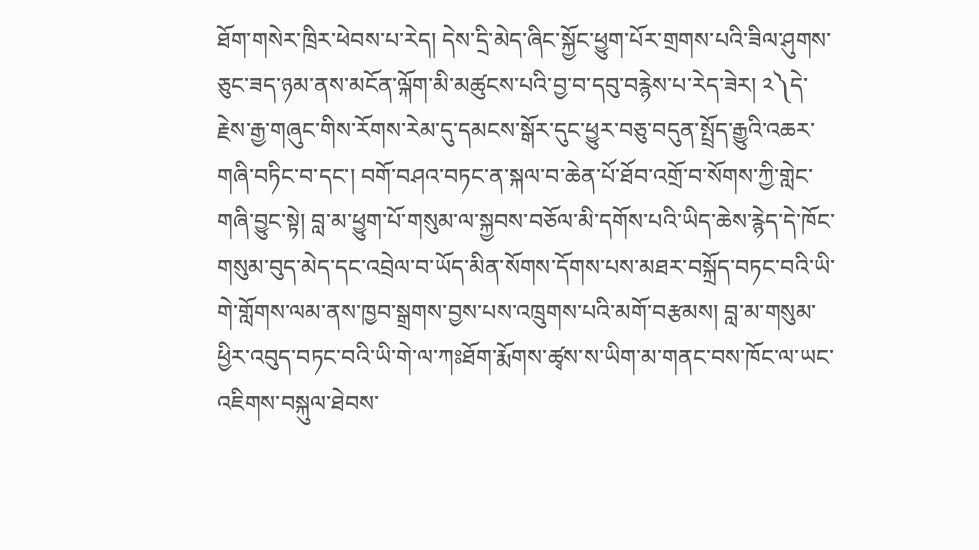ཐོག་གསེར་ཁྲིར་ཕེབས་པ་རེད། དེས་དྲི་མེད་ཞིང་སྐྱོང་ཕྱུག་པོར་གྲགས་པའི་ཟིལ་ཤུགས་ཅུང་ཟད་ཉམ་ནས་མངོན་ལྐོག་མི་མཚུངས་པའི་བྱ་བ་དབུ་བརྙེས་པ་རེད་ཟེར། ༢༽དེ་རྗེས་རྒྱ་གཞུང་གིས་རོགས་རེམ་དུ་དམངས་སྒོར་དུང་ཕྱུར་བཅུ་བདུན་སྤྲོད་རྒྱུའི་འཆར་གཞི་བཏིང་བ་དང་། བགོ་བཤའ་བཏང་ན་སྐལ་བ་ཆེན་པོ་ཐོབ་འགྲོ་བ་སོགས་ཀྱི་གླེང་གཞི་བྱུང་སྟེ། བླ་མ་ཕྱུག་པོ་གསུམ་ལ་སྐྱབས་བཅོལ་མི་དགོས་པའི་ཡིད་ཆེས་རྙེད་དེ་ཁོང་གསུམ་བུད་མེད་དང་འབྲེལ་བ་ཡོད་མིན་སོགས་དོགས་པས་མཐར་བསྐྲོད་བཏང་བའི་ཡི་གེ་གློགས་ལམ་ནས་ཁྱབ་སྒྲགས་བྱས་པས་འཁྲུགས་པའི་མགོ་བརྩམས། བླ་མ་གསུམ་ཕྱིར་འབུད་བཏང་བའི་ཡི་གེ་ལ་ཀཿཐོག་རྨོགས་ཚྭས་ས་ཡིག་མ་གནང་བས་ཁོང་ལ་ཡང་འཇིགས་བསྐུལ་ཐེབས་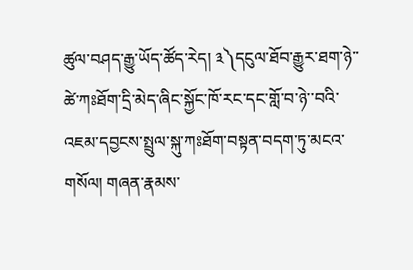ཚུལ་བཤད་རྒྱུ་ཡོད་ཚོད་རེད། ༣༽དངུལ་ཐོབ་རྒྱུར་ཐག་ཉེ་་ཚེ་ཀཿཐོག་དྲི་མེད་ཞིང་སྐྱོང་ཁོ་རང་དང་གློ་བ་ཉེ་་བའི་འཇམ་དབྱངས་སྤྲུལ་སྐུ་ཀཿཐོག་བསྟན་བདག་ཏུ་མངའ་གསོལ། གཞན་རྣམས་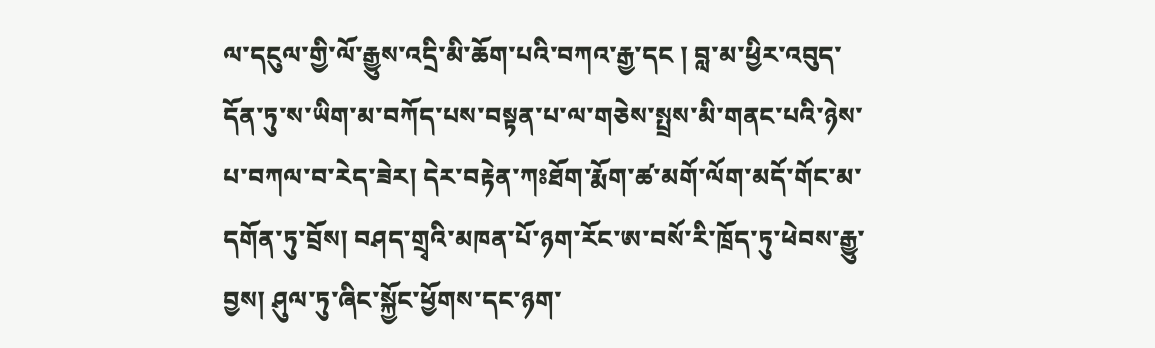ལ་དངུལ་གྱི་ལོ་རྒྱུས་འདྲི་མི་ཆོག་པའི་བཀའ་རྒྱ་དང ། བླ་མ་ཕྱིར་འབུད་དོན་ཏུ་ས་ཡིག་མ་བཀོད་པས་བསྟན་པ་ལ་གཅེས་སྤྲས་མི་གནང་པའི་ཉེས་པ་བཀལ་བ་རེད་ཟེར། དེར་བརྟེན་ཀཿཐོག་རྨོག་ཚ་མགོ་ལོག་མདོ་གོང་མ་དགོན་ཏུ་བྲོས། བཤད་གྲྭའི་མཁན་པོ་ཉག་རོང་ཨ་བསོ་རི་ཁྲོད་ཏུ་ཕེབས་རྒྱུ་བྱས། ཤུལ་ཏུ་ཞིང་སྐྱོང་ཕྱོགས་དང་ཉག་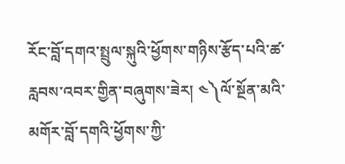རོང་བློ་དགའ་སྤྲུལ་སྐུའི་ཕྱོགས་གཉིས་རྩོད་པའི་ཚ་རླབས་འབར་གྱིན་བཞུགས་ཟེར། ༤༽ལོ་སྔོན་མའི་མགོར་བློ་དགའི་ཕྱོགས་ཀྱི་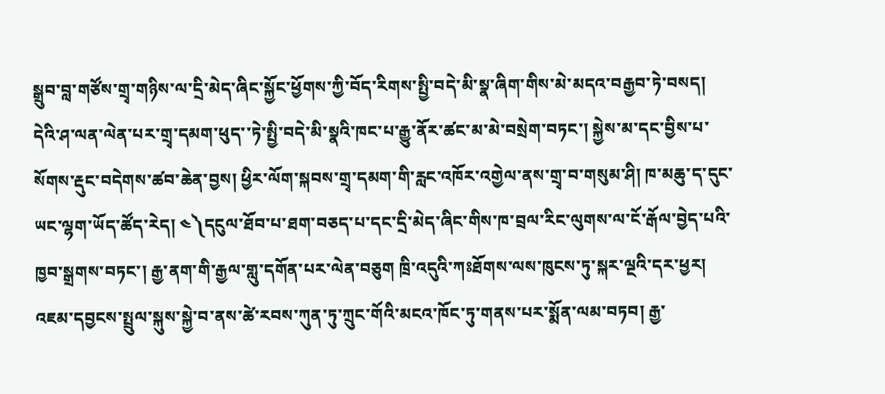སྒྲུབ་བླ་གཙོས་གྲྭ་གཉིས་ལ་དྲི་མེད་ཞིང་སྐྱོང་ཕྱོགས་ཀྱི་བོད་རིགས་སྤྱི་བདེ་མི་སྣ་ཞིག་གིས་མེ་མདའ་བརྒྱབ་ཏེ་བསད། དེའི་ཤ་ལན་ལེན་པར་གྲྭ་དམག་ཕུད་་ཏེ་སྤྱི་བདེ་མི་སྣའི་ཁང་པ་རྒྱུ་ནོར་ཚང་མ་མེ་བསྲེག་བཏང་། སྐྱེས་མ་དང་བྱིས་པ་སོགས་རྡུང་བདེགས་ཚབ་ཆེན་བྱས། ཕྱིར་ལོག་སྐབས་གྲྭ་དམག་གི་རླང་འཁོར་འགྱེལ་ནས་གྲྭ་བ་གསུམ་ཤི། ཁ་མཆུ་ད་དུང་ཡང་ལྷག་ཡོད་ཚོད་རེད། ༤༽དངུལ་ཐོབ་པ་ཐག་བཅད་པ་དང་དྲི་མེད་ཞིང་གིས་ཁ་བྲལ་རིང་ལུགས་ལ་ངོ་རྒོལ་བྱེད་པའི་ཁྱབ་སྒྲགས་བཏང་། རྒྱ་ནག་གི་རྒྱལ་གླུ་དགོན་པར་ལེན་བཅུག ཁྲི་འདུའི་ཀཿཐོགས་ལས་ཁུངས་ཏུ་སྐར་ལྔའི་དར་ཕྱར། འཇམ་དབྱངས་སྤྲུལ་སྐུས་སྐྱེ་བ་ནས་ཚེ་རབས་ཀུན་ཏུ་ཀྲུང་གོའི་མངའ་ཁོང་ཏུ་གནས་པར་སྨོན་ལམ་བཏབ། རྒྱ་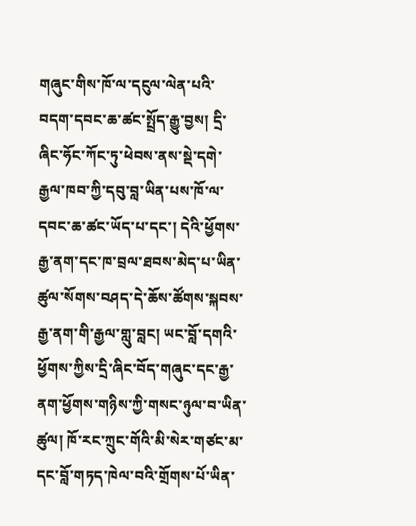གཞུང་གིས་ཁོ་ལ་དངུལ་ལེན་པའི་བདག་དབང་ཆ་ཚང་སྤྲོད་རྒྱུ་བྱས། དྲི་ཞིང་ཧོང་ཀོང་ཏུ་ཕེབས་ནས་སྡེ་དགེ་རྒྱལ་ཁབ་ཀྱི་དབུ་བླ་ཡིན་པས་ཁོ་ལ་དབང་ཆ་ཚང་ཡོད་པ་དང་། དེའི་ཕྱོགས་རྒྱ་ནག་དང་ཁ་བྲལ་ཐབས་མེད་པ་ཡིན་ཚུལ་སོགས་བཤད་དེ་ཆོས་ཚོགས་སྐབས་རྒྱ་ནག་གི་རྒྱལ་གླུ་བླང། ཡང་བློ་དགའི་ཕྱོགས་ཀྱིས་དྲི་ཞིང་བོད་གཞུང་དང་རྒྱ་ནག་ཕྱོགས་གཉིས་ཀྱི་གསང་ཉུལ་བ་ཡིན་ཚུལ། ཁོ་རང་ཀྲུང་གོའི་མི་སེར་གཙང་མ་དང་བློ་གཏད་ཁེལ་བའི་གྲོགས་པོ་ཡིན་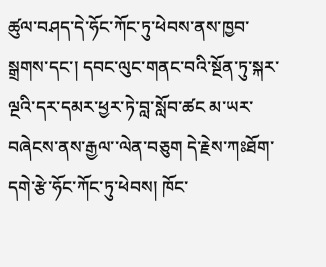ཚུལ་བཤད་དེ་ཧོང་ཀོང་ཏུ་ཕེབས་ནས་ཁྱབ་སྒྲགས་དང་། དབང་ལུང་གནང་བའི་སྔོན་ཏུ་སྐར་ལྔའི་དར་དམར་ཕྱར་ཏེ་བླ་སློབ་ཚང མ་ཡར་བཞེངས་ནས་རྒྱལ་་ལེན་བཅུག དེ་རྗེས་ཀཿཐོག་དགེ་རྩེ་ཧོང་ཀོང་ཏུ་ཕེབས། ཁོང་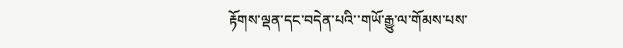རྟོགས་ལྡན་དང་བདེན་པའི་་གཡོ་རྒྱུ་ལ་གོམས་པས་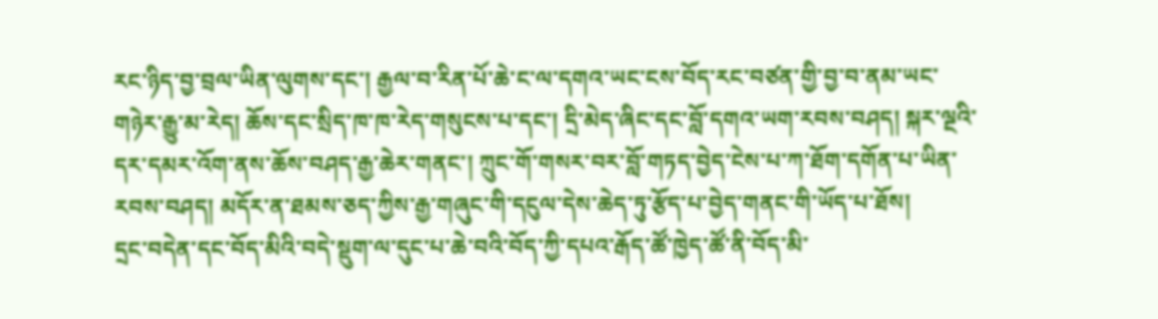རང་ཉིད་བྱ་བྲལ་ཡིན་ལུགས་དང་། རྒྱལ་བ་རིན་པོ་ཆེ་ང་ལ་དགའ་ཡང་ངས་བོད་རང་བཙན་གྱི་བྱ་བ་ནམ་ཡང་གཉེར་རྒྱུ་མ་རེད། ཆོས་དང་སྲིད་ཁ་ཁ་རེད་གསུངས་པ་དང་། དྲི་མེད་ཞིང་དང་བློ་དགའ་ཡག་རབས་བཤད། སྐར་ལྔའི་དར་དམར་འོག་ནས་ཆོས་བཤད་རྒྱ་ཆེར་གནང་། ཀྲུང་གོ་གསར་བར་བློ་གཏད་བྱེད་ངེས་པ་ཀ་ཐོག་དགོན་པ་ཡིན་རབས་བཤད། མདོར་ན་ཐམས་ཅད་ཀྱིས་རྒྱ་གཞུང་གི་དངུལ་དེས་ཆེད་ཏུ་རྩོད་པ་བྱེད་གནང་གི་ཡོད་པ་ཐོས།
དྲང་བདེན་དང་བོད་མིའི་བདེ་སྡུག་ལ་དུང་པ་ཆེ་བའི་བོད་ཀྱི་དཔའ་རྒོད་ཚོ་ཁྱེད་ཚོ་ནི་བོད་མི་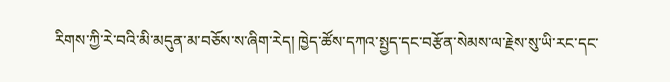རིགས་ཀྱི་རེ་བའི་མི་མདུན་མ་བཅོས་ས་ཞིག་རེད། ཁྱེད་ཚོས་དཀའ་སྤྱད་དང་བརྩོན་སེམས་ལ་རྗེས་སུ་ཡི་རང་དང་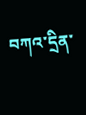བཀའ་དྲིན་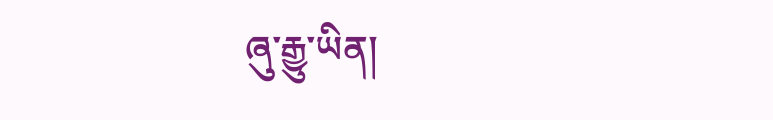ཞུ་རྒྱུ་ཡིན།